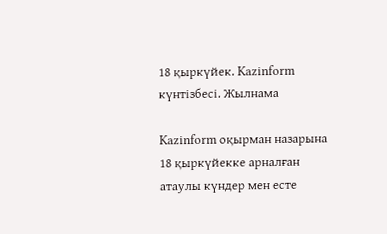18 қыркүйек. Kazinform күнтізбесі. Жылнама

Kazinform оқырман назарына 18 қыркүйекке арналған атаулы күндер мен есте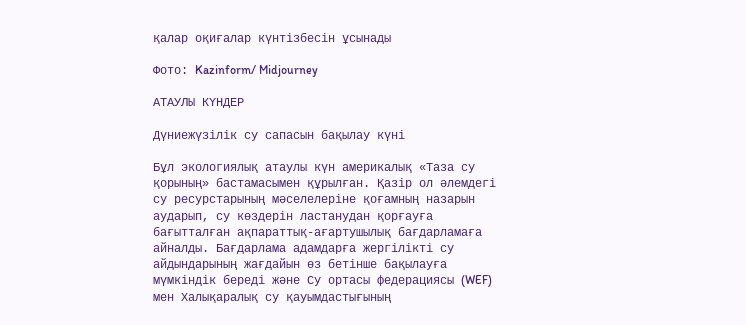қалар оқиғалар күнтізбесін ұсынады

Фото: Kazinform/ Midjourney

АТАУЛЫ КҮНДЕР

Дүниежүзілік су сапасын бақылау күні

Бұл экологиялық атаулы күн америкалық «Таза су қорының» бастамасымен құрылған. Қазір ол әлемдегі су ресурстарының мәселелеріне қоғамның назарын аударып, су көздерін ластанудан қорғауға бағытталған ақпараттық-ағартушылық бағдарламаға айналды. Бағдарлама адамдарға жергілікті су айдындарының жағдайын өз бетінше бақылауға мүмкіндік береді және Су ортасы федерациясы (WEF) мен Халықаралық су қауымдастығының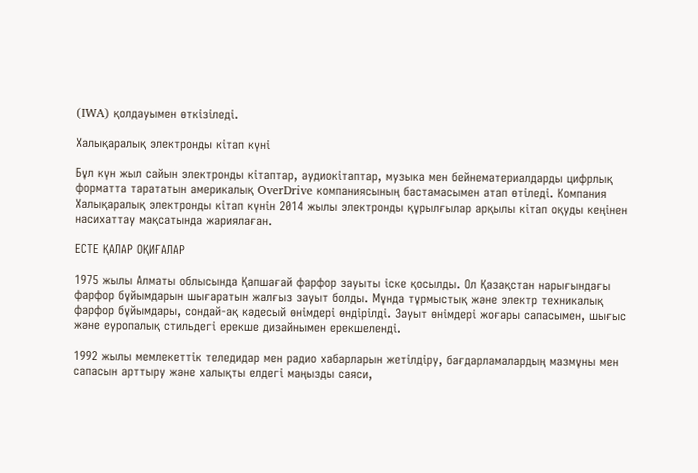(IWA) қолдауымен өткізіледі.

Халықаралық электронды кітап күні

Бұл күн жыл сайын электронды кітаптар, аудиокітаптар, музыка мен бейнематериалдарды цифрлық форматта тарататын америкалық OverDrive компаниясының бастамасымен атап өтіледі. Компания Халықаралық электронды кітап күнін 2014 жылы электронды құрылғылар арқылы кітап оқуды кеңінен насихаттау мақсатында жариялаған.

ЕСТЕ ҚАЛАР ОҚИҒАЛАР

1975 жылы Алматы облысында Қапшағай фарфор зауыты іске қосылды. Ол Қазақстан нарығындағы фарфор бұйымдарын шығаратын жалғыз зауыт болды. Мұнда тұрмыстық және электр техникалық фарфор бұйымдары, сондай-ақ кәдесый өнімдері өндірілді. Зауыт өнімдері жоғары сапасымен, шығыс және еуропалық стильдегі ерекше дизайнымен ерекшеленді.

1992 жылы мемлекеттік теледидар мен радио хабарларын жетілдіру, бағдарламалардың мазмұны мен сапасын арттыру және халықты елдегі маңызды саяси,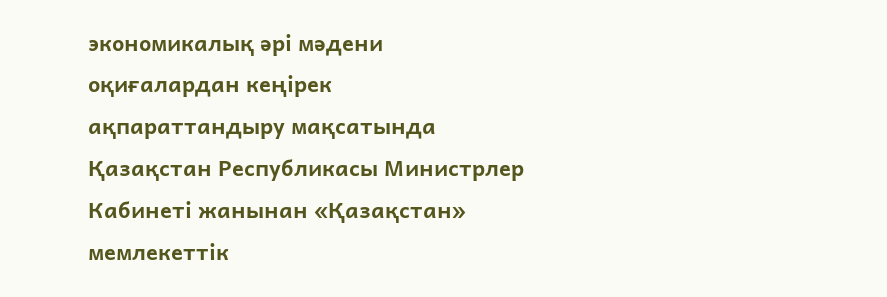экономикалық әрі мәдени оқиғалардан кеңірек ақпараттандыру мақсатында Қазақстан Республикасы Министрлер Кабинеті жанынан «Қазақстан» мемлекеттік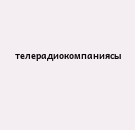телерадиокомпаниясы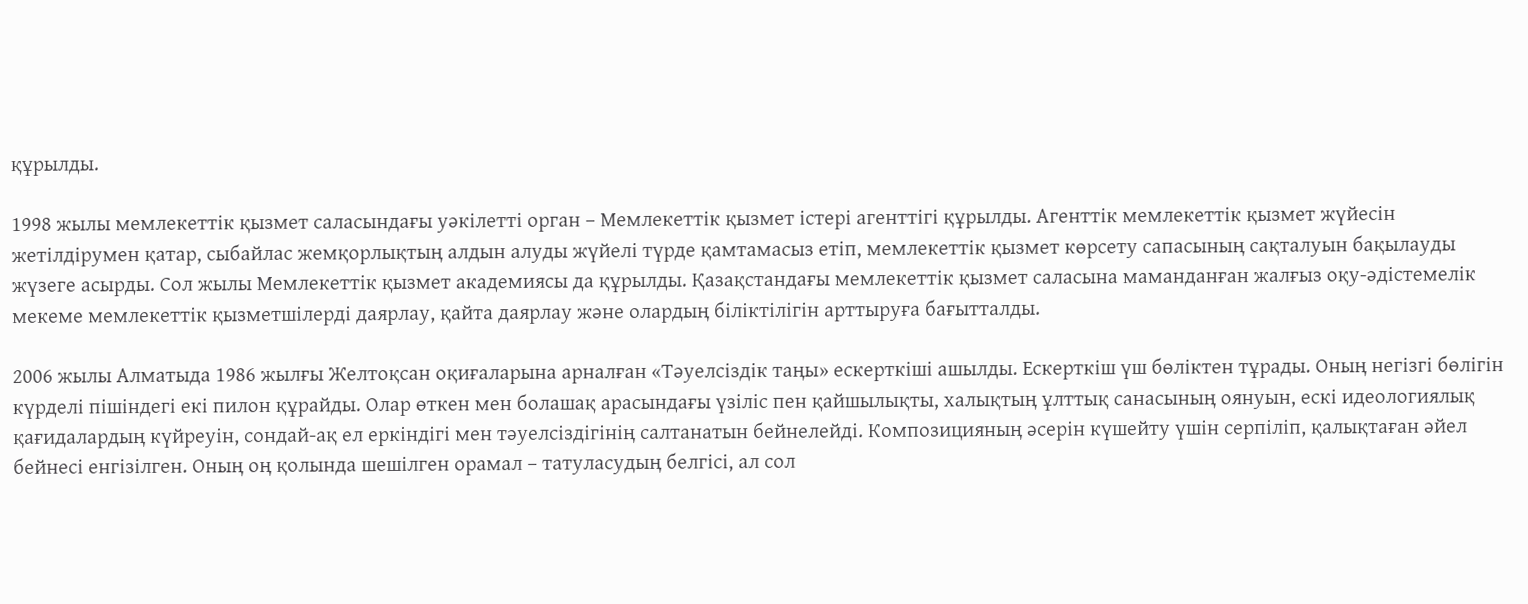құрылды.

1998 жылы мемлекеттік қызмет саласындағы уәкілетті орган – Мемлекеттік қызмет істері агенттігі құрылды. Агенттік мемлекеттік қызмет жүйесін жетілдірумен қатар, сыбайлас жемқорлықтың алдын алуды жүйелі түрде қамтамасыз етіп, мемлекеттік қызмет көрсету сапасының сақталуын бақылауды жүзеге асырды. Сол жылы Мемлекеттік қызмет академиясы да құрылды. Қазақстандағы мемлекеттік қызмет саласына маманданған жалғыз оқу-әдістемелік мекеме мемлекеттік қызметшілерді даярлау, қайта даярлау және олардың біліктілігін арттыруға бағытталды.

2006 жылы Алматыда 1986 жылғы Желтоқсан оқиғаларына арналған «Тәуелсіздік таңы» ескерткіші ашылды. Ескерткіш үш бөліктен тұрады. Оның негізгі бөлігін күрделі пішіндегі екі пилон құрайды. Олар өткен мен болашақ арасындағы үзіліс пен қайшылықты, халықтың ұлттық санасының оянуын, ескі идеологиялық қағидалардың күйреуін, сондай-ақ ел еркіндігі мен тәуелсіздігінің салтанатын бейнелейді. Композицияның әсерін күшейту үшін серпіліп, қалықтаған әйел бейнесі енгізілген. Оның оң қолында шешілген орамал – татуласудың белгісі, ал сол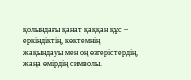қолындағы қанат қаққан құс – еркіндіктің, көктемнің жақындауы мен оң өзгерістердің, жаңа өмірдің символы.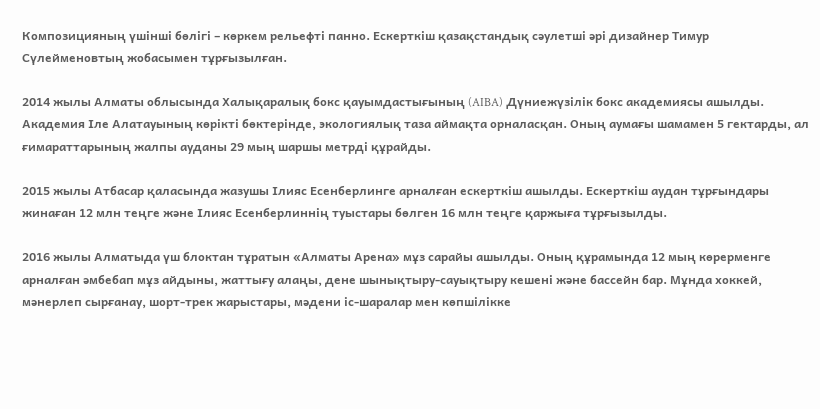Композицияның үшінші бөлігі – көркем рельефті панно. Ескерткіш қазақстандық сәулетші әрі дизайнер Тимур Сүлейменовтың жобасымен тұрғызылған.

2014 жылы Алматы облысында Халықаралық бокс қауымдастығының (AIBA) Дүниежүзілік бокс академиясы ашылды. Академия Іле Алатауының көрікті бөктерінде, экологиялық таза аймақта орналасқан. Оның аумағы шамамен 5 гектарды, ал ғимараттарының жалпы ауданы 29 мың шаршы метрді құрайды.

2015 жылы Атбасар қаласында жазушы Ілияс Есенберлинге арналған ескерткіш ашылды. Ескерткіш аудан тұрғындары жинаған 12 млн теңге және Ілияс Есенберлиннің туыстары бөлген 16 млн теңге қаржыға тұрғызылды.

2016 жылы Алматыда үш блоктан тұратын «Алматы Арена» мұз сарайы ашылды. Оның құрамында 12 мың көрерменге арналған әмбебап мұз айдыны, жаттығу алаңы, дене шынықтыру-сауықтыру кешені және бассейн бар. Мұнда хоккей, мәнерлеп сырғанау, шорт-трек жарыстары, мәдени іс-шаралар мен көпшілікке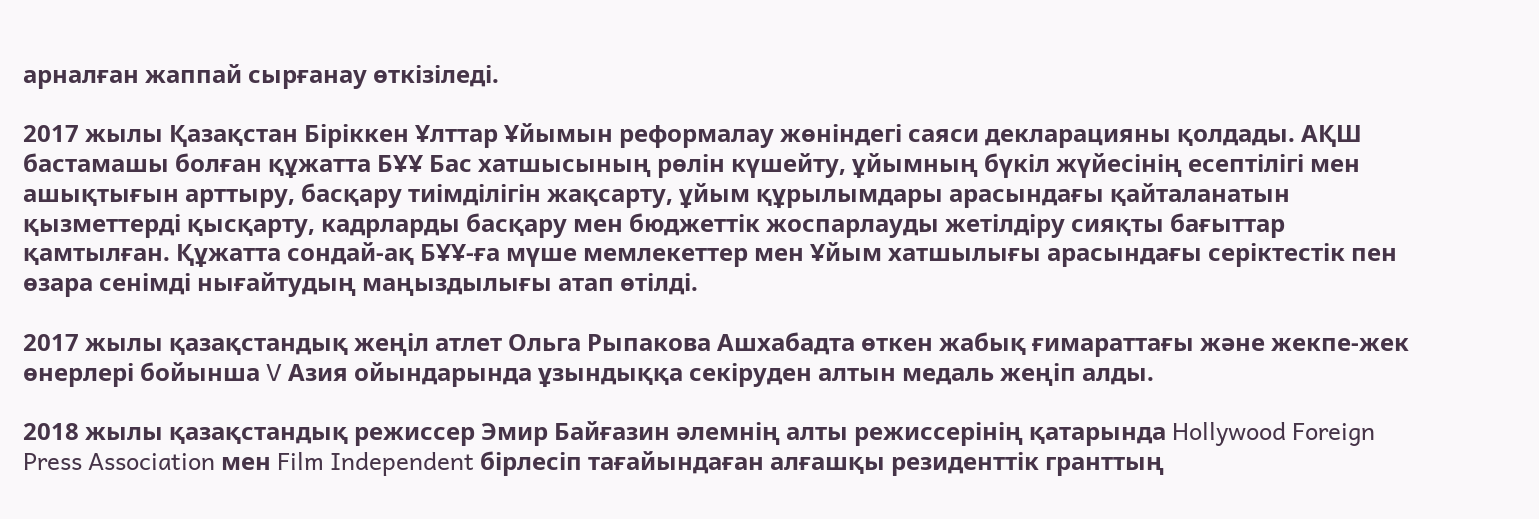арналған жаппай сырғанау өткізіледі.

2017 жылы Қазақстан Біріккен Ұлттар Ұйымын реформалау жөніндегі саяси декларацияны қолдады. АҚШ бастамашы болған құжатта БҰҰ Бас хатшысының рөлін күшейту, ұйымның бүкіл жүйесінің есептілігі мен ашықтығын арттыру, басқару тиімділігін жақсарту, ұйым құрылымдары арасындағы қайталанатын қызметтерді қысқарту, кадрларды басқару мен бюджеттік жоспарлауды жетілдіру сияқты бағыттар қамтылған. Құжатта сондай-ақ БҰҰ-ға мүше мемлекеттер мен Ұйым хатшылығы арасындағы серіктестік пен өзара сенімді нығайтудың маңыздылығы атап өтілді.

2017 жылы қазақстандық жеңіл атлет Ольга Рыпакова Ашхабадта өткен жабық ғимараттағы және жекпе-жек өнерлері бойынша V Азия ойындарында ұзындыққа секіруден алтын медаль жеңіп алды.

2018 жылы қазақстандық режиссер Эмир Байғазин әлемнің алты режиссерінің қатарында Hollywood Foreign Press Association мен Film Independent бірлесіп тағайындаған алғашқы резиденттік гранттың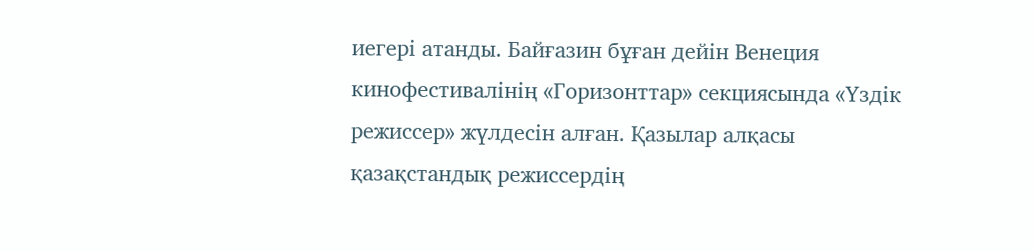иегері атанды. Байғазин бұған дейін Венеция кинофестивалінің «Горизонттар» секциясында «Үздік режиссер» жүлдесін алған. Қазылар алқасы қазақстандық режиссердің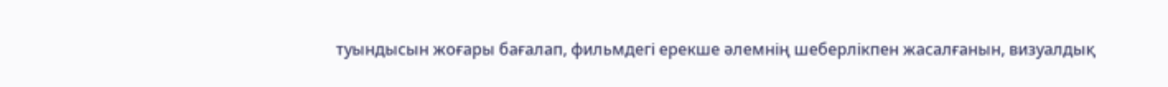туындысын жоғары бағалап, фильмдегі ерекше әлемнің шеберлікпен жасалғанын, визуалдық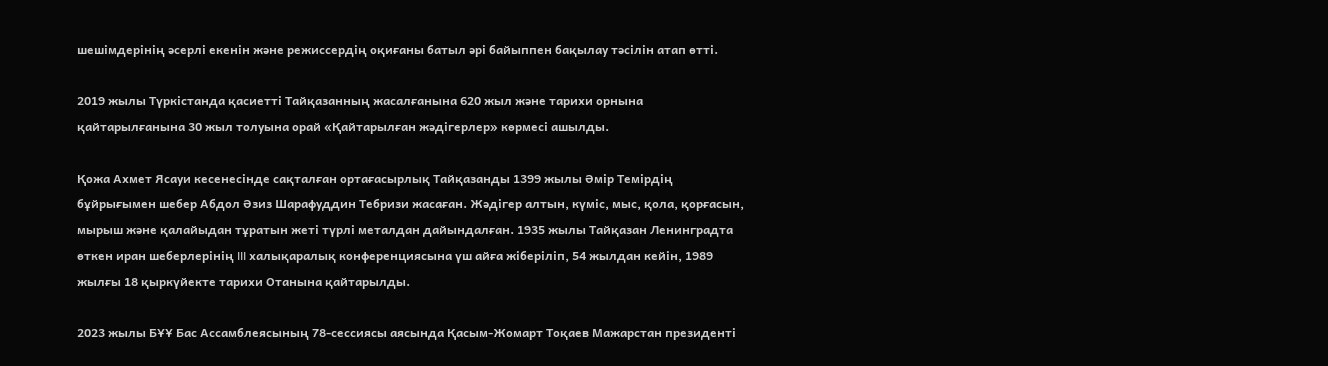шешімдерінің әсерлі екенін және режиссердің оқиғаны батыл әрі байыппен бақылау тәсілін атап өтті.

2019 жылы Түркістанда қасиетті Тайқазанның жасалғанына 620 жыл және тарихи орнына қайтарылғанына 30 жыл толуына орай «Қайтарылған жәдігерлер» көрмесі ашылды.

Қожа Ахмет Ясауи кесенесінде сақталған ортағасырлық Тайқазанды 1399 жылы Әмір Темірдің бұйрығымен шебер Абдол Әзиз Шарафуддин Тебризи жасаған. Жәдігер алтын, күміс, мыс, қола, қорғасын, мырыш және қалайыдан тұратын жеті түрлі металдан дайындалған. 1935 жылы Тайқазан Ленинградта өткен иран шеберлерінің III халықаралық конференциясына үш айға жіберіліп, 54 жылдан кейін, 1989 жылғы 18 қыркүйекте тарихи Отанына қайтарылды.

2023 жылы БҰҰ Бас Ассамблеясының 78-сессиясы аясында Қасым-Жомарт Тоқаев Мажарстан президенті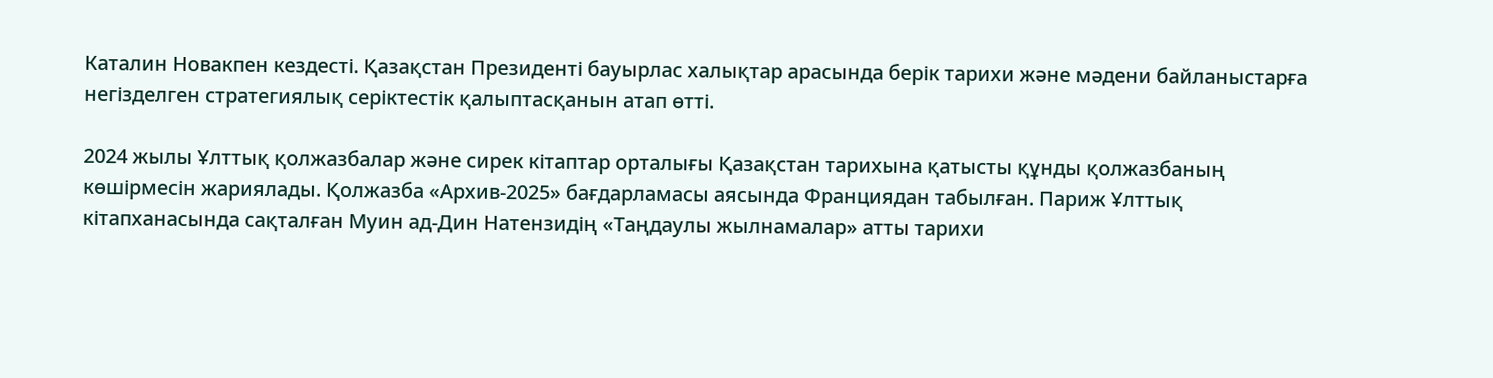Каталин Новакпен кездесті. Қазақстан Президенті бауырлас халықтар арасында берік тарихи және мәдени байланыстарға негізделген стратегиялық серіктестік қалыптасқанын атап өтті.

2024 жылы Ұлттық қолжазбалар және сирек кітаптар орталығы Қазақстан тарихына қатысты құнды қолжазбаның көшірмесін жариялады. Қолжазба «Архив-2025» бағдарламасы аясында Франциядан табылған. Париж Ұлттық кітапханасында сақталған Муин ад-Дин Натензидің «Таңдаулы жылнамалар» атты тарихи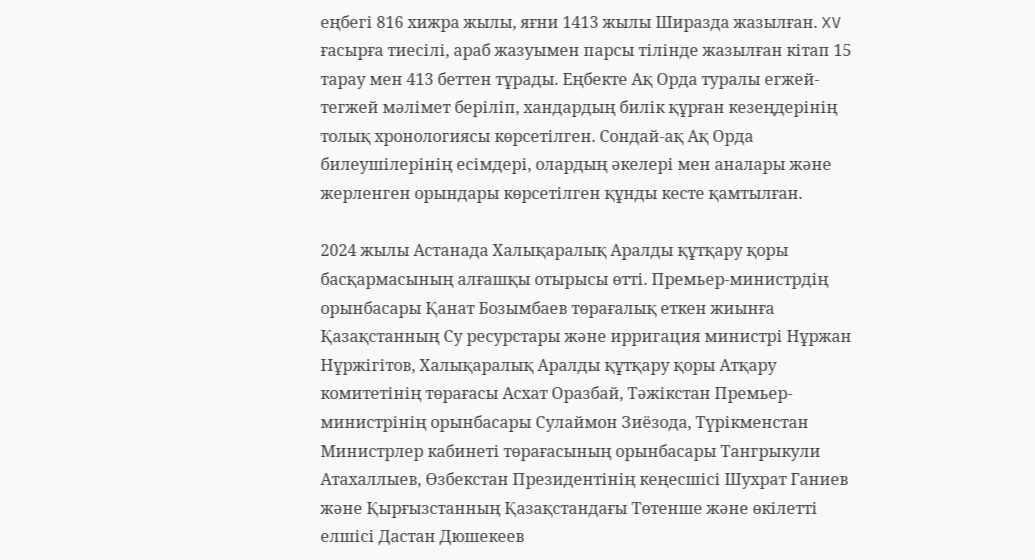еңбегі 816 хижра жылы, яғни 1413 жылы Ширазда жазылған. XV ғасырға тиесілі, араб жазуымен парсы тілінде жазылған кітап 15 тарау мен 413 беттен тұрады. Еңбекте Ақ Орда туралы егжей-тегжей мәлімет беріліп, хандардың билік құрған кезеңдерінің толық хронологиясы көрсетілген. Сондай-ақ Ақ Орда билеушілерінің есімдері, олардың әкелері мен аналары және жерленген орындары көрсетілген құнды кесте қамтылған.

2024 жылы Астанада Халықаралық Аралды құтқару қоры басқармасының алғашқы отырысы өтті. Премьер-министрдің орынбасары Қанат Бозымбаев төрағалық еткен жиынға Қазақстанның Су ресурстары және ирригация министрі Нұржан Нұржігітов, Халықаралық Аралды құтқару қоры Атқару комитетінің төрағасы Асхат Оразбай, Тәжікстан Премьер-министрінің орынбасары Сулаймон Зиёзода, Түрікменстан Министрлер кабинеті төрағасының орынбасары Тангрыкули Атахаллыев, Өзбекстан Президентінің кеңесшісі Шухрат Ганиев және Қырғызстанның Қазақстандағы Төтенше және өкілетті елшісі Дастан Дюшекеев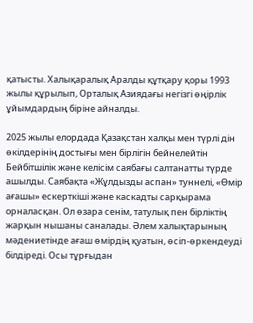қатысты. Халықаралық Аралды құтқару қоры 1993 жылы құрылып, Орталық Азиядағы негізгі өңірлік ұйымдардың біріне айналды.

2025 жылы елордада Қазақстан халқы мен түрлі дін өкілдерінің достығы мен бірлігін бейнелейтін Бейбітшілік және келісім саябағы салтанатты түрде ашылды. Саябақта «Жұлдызды аспан» туннелі, «Өмір ағашы» ескерткіші және каскадты сарқырама орналасқан. Ол өзара сенім, татулық пен бірліктің жарқын нышаны саналады. Әлем халықтарының мәдениетінде ағаш өмірдің қуатын, өсіп-өркендеуді білдіреді. Осы тұрғыдан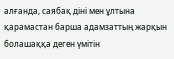алғанда, саябақ діні мен ұлтына қарамастан барша адамзаттың жарқын болашаққа деген үмітін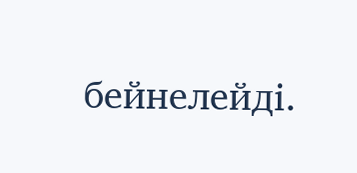бейнелейді.